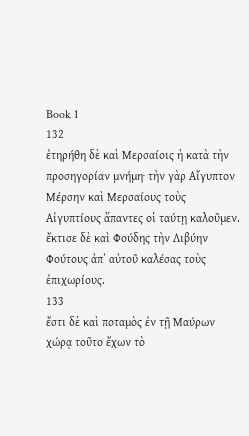Book 1
132
ἐτηρήθη δὲ καὶ Μερσαίοις ἡ κατὰ τὴν προσηγορίαν μνήμη· τὴν γὰρ Αἴγυπτον Μέρσην καὶ Μερσαίους τοὺς Αἰγυπτίους ἅπαντες οἱ ταύτῃ καλοῦμεν. ἔκτισε δὲ καὶ Φούδης τὴν Λιβύην Φούτους ἀπʼ αὐτοῦ καλέσας τοὺς ἐπιχωρίους.
133
ἔστι δὲ καὶ ποταμὸς ἐν τῇ Μαύρων χώρᾳ τοῦτο ἔχων τὸ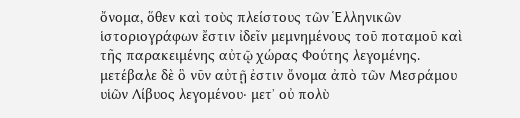ὄνομα, ὅθεν καὶ τοὺς πλείστους τῶν Ἑλληνικῶν ἱστοριογράφων ἔστιν ἰδεῖν μεμνημένους τοῦ ποταμοῦ καὶ τῆς παρακειμένης αὐτῷ χώρας Φούτης λεγομένης. μετέβαλε δὲ ὃ νῦν αὐτῇ ἐστιν ὄνομα ἀπὸ τῶν Μεσράμου υἱῶν Λίβυος λεγομένου· μετʼ οὐ πολὺ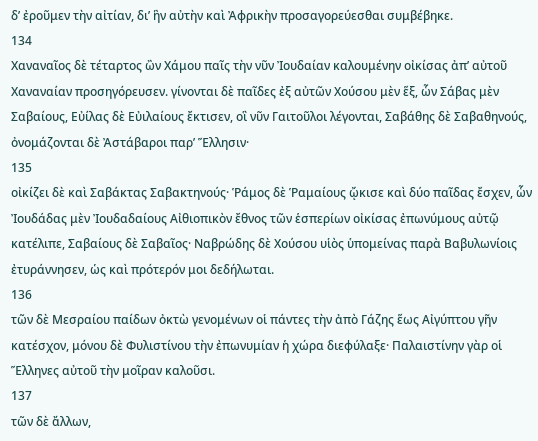δʼ ἐροῦμεν τὴν αἰτίαν, διʼ ἣν αὐτὴν καὶ Ἀφρικὴν προσαγορεύεσθαι συμβέβηκε.
134
Χαναναῖος δὲ τέταρτος ὢν Χάμου παῖς τὴν νῦν Ἰουδαίαν καλουμένην οἰκίσας ἀπʼ αὐτοῦ Χαναναίαν προσηγόρευσεν. γίνονται δὲ παῖδες ἐξ αὐτῶν Χούσου μὲν ἕξ, ὧν Σάβας μὲν Σαβαίους, Εὐίλας δὲ Εὐιλαίους ἔκτισεν, οἳ νῦν Γαιτοῦλοι λέγονται, Σαβάθης δὲ Σαβαθηνούς, ὀνομάζονται δὲ Ἀστάβαροι παρʼ Ἕλλησιν·
135
οἰκίζει δὲ καὶ Σαβάκτας Σαβακτηνούς· Ῥάμος δὲ Ῥαμαίους ᾤκισε καὶ δύο παῖδας ἔσχεν, ὧν Ἰουδάδας μὲν Ἰουδαδαίους Αἰθιοπικὸν ἔθνος τῶν ἑσπερίων οἰκίσας ἐπωνύμους αὐτῷ κατέλιπε, Σαβαίους δὲ Σαβαῖος· Ναβρώδης δὲ Χούσου υἱὸς ὑπομείνας παρὰ Βαβυλωνίοις ἐτυράννησεν, ὡς καὶ πρότερόν μοι δεδήλωται.
136
τῶν δὲ Μεσραίου παίδων ὀκτὼ γενομένων οἱ πάντες τὴν ἀπὸ Γάζης ἕως Αἰγύπτου γῆν κατέσχον, μόνου δὲ Φυλιστίνου τὴν ἐπωνυμίαν ἡ χώρα διεφύλαξε· Παλαιστίνην γὰρ οἱ Ἕλληνες αὐτοῦ τὴν μοῖραν καλοῦσι.
137
τῶν δὲ ἄλλων,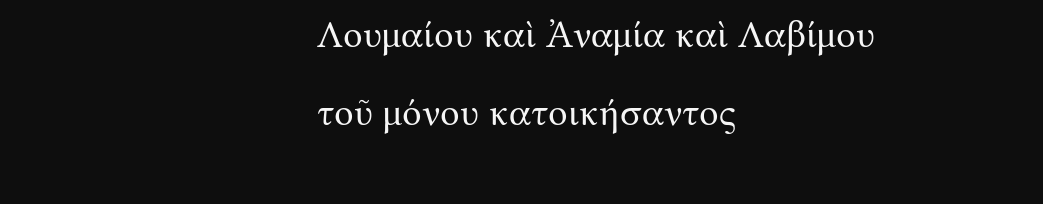Λουμαίου καὶ Ἀναμία καὶ Λαβίμου τοῦ μόνου κατοικήσαντος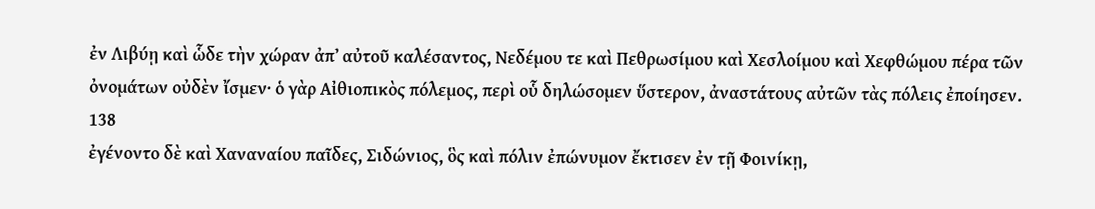ἐν Λιβύῃ καὶ ὧδε τὴν χώραν ἀπʼ αὐτοῦ καλέσαντος, Νεδέμου τε καὶ Πεθρωσίμου καὶ Χεσλοίμου καὶ Χεφθώμου πέρα τῶν ὀνομάτων οὐδὲν ἴσμεν· ὁ γὰρ Αἰθιοπικὸς πόλεμος, περὶ οὗ δηλώσομεν ὕστερον, ἀναστάτους αὐτῶν τὰς πόλεις ἐποίησεν.
138
ἐγένοντο δὲ καὶ Χαναναίου παῖδες, Σιδώνιος, ὃς καὶ πόλιν ἐπώνυμον ἔκτισεν ἐν τῇ Φοινίκῃ,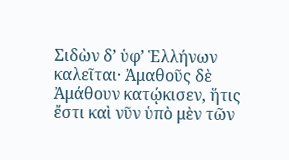Σιδὼν δʼ ὑφʼ Ἑλλήνων καλεῖται· Ἀμαθοῦς δὲ Ἀμάθουν κατῴκισεν, ἥτις ἔστι καὶ νῦν ὑπὸ μὲν τῶν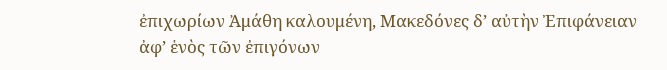ἐπιχωρίων Ἀμάθη καλουμένη, Μακεδόνες δʼ αὐτὴν Ἐπιφάνειαν ἀφʼ ἑνὸς τῶν ἐπιγόνων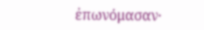ἐπωνόμασαν·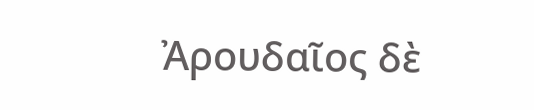Ἀρουδαῖος δὲ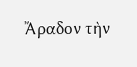Ἄραδον τὴν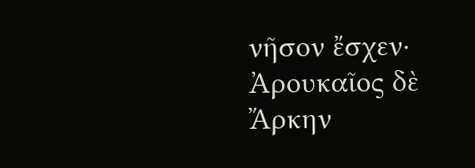νῆσον ἔσχεν· Ἀρουκαῖος δὲ Ἄρκην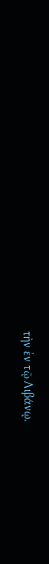τὴν ἐν τῷ Λιβάνῳ.